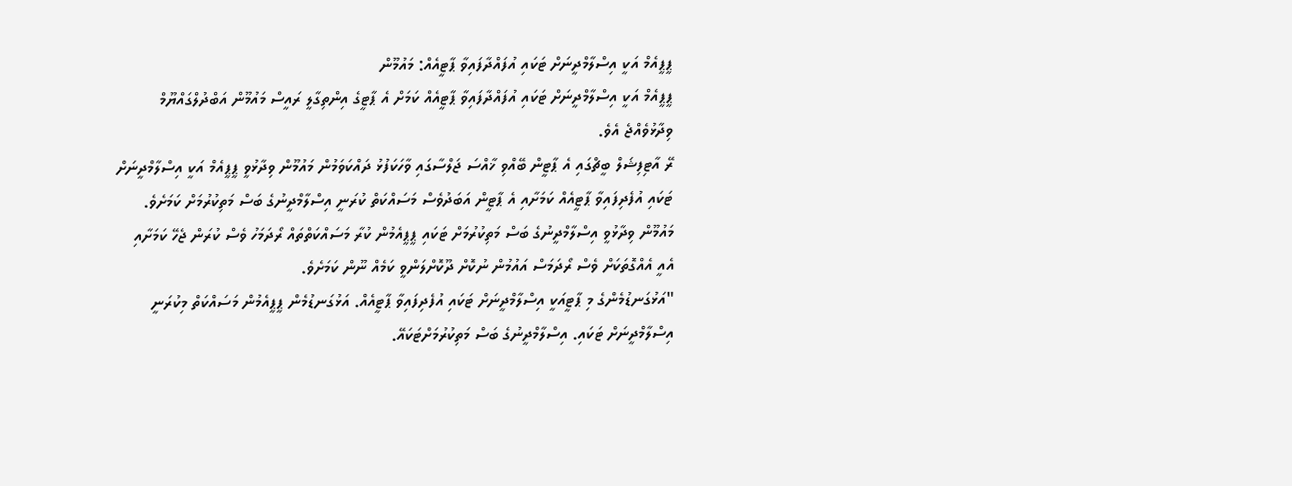ޕީޕީއެމް އަކީ އިސްލާމްދީނަށް ޓަކައި އުފައްދާފައިވާ ޕާޓީއެއް: މައުމޫން
ޕީޕީއެމް އަކީ އިސްލާމްދީނަށް ޓަކައި އުފައްދާފައިވާ ޕާޓީއެއް ކަމަށް އެ ޕާޓީގެ އިންތިގާލީ ރައީސް މައުމޫން އަބްދުލްގައްޔޫމް ވިދާޅުވެއްޖެ އެވެ.
ރޭ އާޓިފިޝަލް ބީޗްގައި އެ ޕާޓީން ބޭއްވި ޚާއްސަ ޖަލްސާގައި ވާހަކަފުޅު ދައްކަވަމުން މައުމޫން ވިދާޅުވީ ޕީޕީއެމް އަކީ އިސްލާމްދީނަށް ޓަކައި އުފެދިފައިވާ ޕާޓީއެއް ކަމަށާއި އެ ޕާޓީން އަބަދުވެސް މަސައްކަތް ކުރަނީ އިސްލާމްދީނުގެ ބަސް މަތިކުރުމަށް ކަމަށެވެ.
މައުމޫން ވިދާޅުވީ އިސްލާމްދީނުގެ ބަސް މަތިކުރުމަށް ޓަކައި ޕީޕީއެމުން ކުރާ މަސައްކަތްތައް ރޯދަމަހު ވެސް ކުރަން ޖެހޭ ކަމަށާއި އެއީ އެއްގޮތަކަށް ވެސް ރޯދަމަސް އައުމުން ނުކޮށް ދޫކޮށްލަންވީ ކަމެއް ނޫން ކަމަށެވެ.
"އަޅުގަނޑުމެންގެ މި ޕާޓީއަކީ އިސްލާމްދީނަށް ޓަކައި އުފެދިފައިވާ ޕާޓީއެއް. އަޅުގަނޑުމެން ޕީޕީއެމުން މަސައްކަތް މިކުރަނީ އިސްލާމްދީނަށް ޓަކައި. އިސްލާމްދީނުގެ ބަސް މަތިކުރުމަށްޓަކައޭ.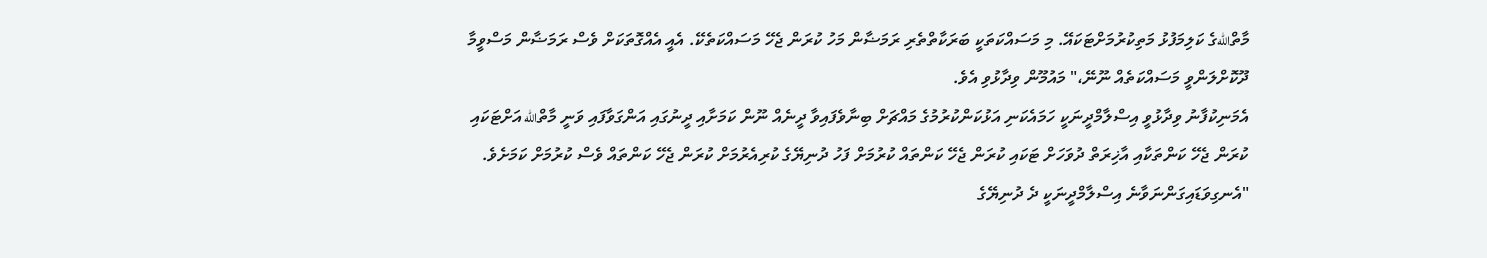މާތްاللهގެ ކަލިމަފުޅު މަތިކުރުމަށްޓަކައޭ. މި މަސައްކަތަކީ ބަރަކާތްތެރި ރަމަޟާން މަހު ކުރަން ޖެހޭ މަސައްކަތެކޭ. އެއީ އެއްގޮތަކަށް ވެސް ރަމަޟާން މަސްވީމާ ދޫކޮށްލަންވީ މަސައްކަތެއް ނޫނޭ،" މައުމޫން ވިދާޅުވި އެވެ.
އެމަނިކުފާނު ވިދާޅުވީ އިސްލާމްދީނަކީ ހަމައެކަނި އަޅުކަންކުރުމުގެ މައްޗަށް ބިނާވެފައިވާ ދީނެއް ނޫން ކަމަށާއި ދީނުގައި އަންގަވާފައި ވަނީ މާތްالله އަށްޓަކައި ކުރަން ޖެހޭ ކަންތަކާއި އާޚިރަތް ދުވަހަށް ޓަކައި ކުރަން ޖެހޭ ކަންތައް ކުރުމަށް ފަހު ދުނިޔޭގެ ކުރިއެރުމަށް ކުރަން ޖެހޭ ކަންތައް ވެސް ކުރުމަށް ކަމަށެވެ.
"އެނގިވަޑައިގަންނަވާނެ އިސްލާމްދީނަކީ ދެ ދުނިޔޭގެ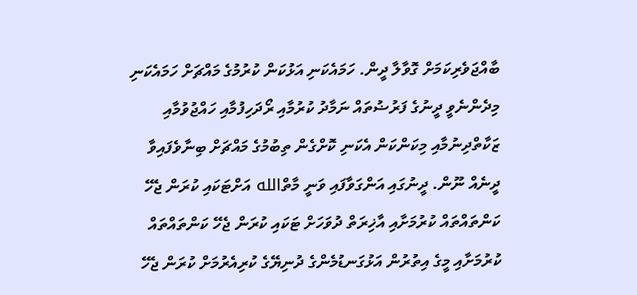ބާއްޖަވެރިކަމަށް ގޮވާލާ ދީން. ހަމައެކަނި އަޅުކަން ކުރުމުގެ މައްޗަށް ހަމައެކަނި މިދެންނެވީ ދީނުގެ ފަރުޟުތައް ނަމާދު ކުރުމާއި ރޯދަހިފުމާއި ހައްޖުވުމާއި ޒަކާތްދިނުމާއި މިކަންކަން އެކަނި ކޮށްގެން ތިބުމުގެ މައްޗަށް ބިނާވެފައިވާ ދީނެއް ނޫން. ދީނުގައި އަންގަވާފައި ވަނީ މާތްالله އަށްޓަކައި ކުރަން ޖެހޭ ކަންތައްތައް ކުރުމަށާއި އާޚިރަތް ދުވަހަށް ޓަކައި ކުރަން ޖެހޭ ކަންތައްތައް ކުރުމަށާއި މީގެ އިތުރުން އަޅުގަނޑުމެންގެ ދުނިޔޭގެ ކުރިއެރުމަށް ކުރަން ޖެހޭ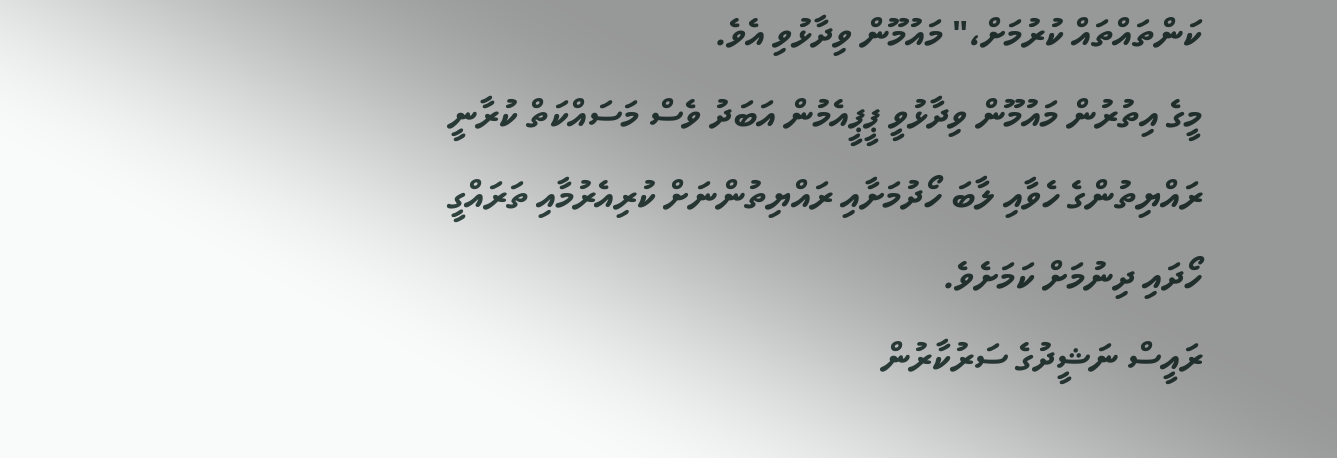ކަންތައްތައް ކުރުމަށް،" މައުމޫން ވިދާޅުވި އެވެ.
މީގެ އިތުރުން މައުމޫން ވިދާޅުވީ ޕީޕީއެމުން އަބަދު ވެސް މަސައްކަތް ކުރާނީ ރައްޔިތުންގެ ހެވާއި ލާބަ ހޯދުމަށާއި ރައްޔިތުންނަށް ކުރިއެރުމާއި ތަރައްގީ ހޯދައި ދިނުމަށް ކަމަށެވެ.
ރައީސް ނަޝީދުގެ ސަރުކާރުން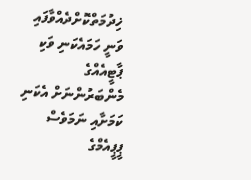ޚިދުމަތްކޮށްދެއްވާފައި ވަނީ ހަމައެކަނި ވަކި ޕާޓީއެއްގެ މެންބަރުންނަށް އެކަނި ކަމަށާއި ނަމަވެސް ޕީޕީއެމްގެ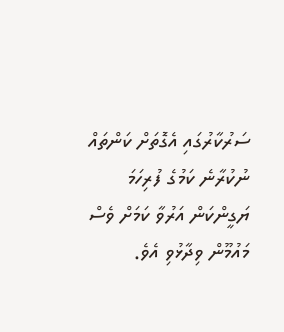ސަރުކާރުގައި އެގޮތަށް ކަންތައް ނުކުރާނެ ކަމުގެ ފުރިހަމަ ޔަގީންކަން އަރުވާ ކަމަށް ވެސް މައުމޫން ވިދާޅުވި އެވެ.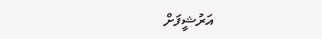އަރުޝީފަށް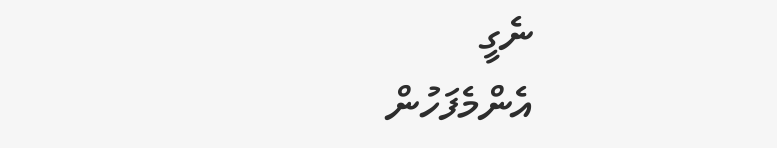ނެގީ
އެންމެފަހުން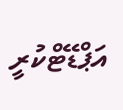އަޕްޑޭޓްކުރީ